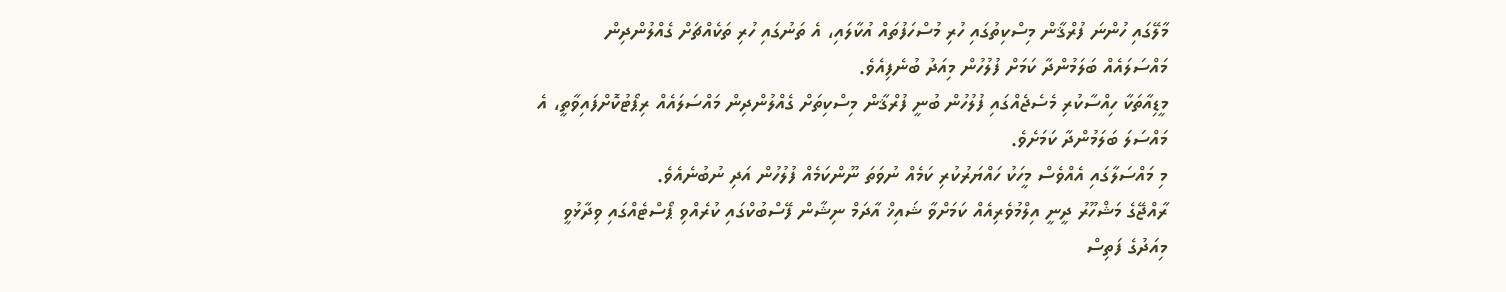މާލޭގައި ހުންނަ ފުރްޤާން މިސްކިތުގައި ހުރި މުސްހަފުތައް އުކާލައި، އެ ތަނުގައި ހުރި ތަކެއްޗަށް ގެއްލުންދިން މައްސަލައެއް ބަލަމުންދާ ކަމަށް ފުލުހުން މިއަދު ބުނެފިއެވެ.
މީޑިއާތަކާ ހިއްސާކުރި މެސެޖެއްގައި ފުލުހުން ބުނީ ފުރްޤާން މިސްކިތަށް ގެއްލުންދިން މައްސަލައެއް ރިޕޯޓުކޮށްފައިވާތީ، އެ މައްސަލަ ބަލަމުންދާ ކަމަށެވެ.
މި މައްސަލާގައި އެއްވެސް މީހަކު ހައްޔަރުކުރި ކަމެއް ނުވަތަ ނޫންކަމެއް ފުލުހުން އަދި ނުބުނެއެވެ.
ރާއްޖޭގެ މަޝްހޫރު ދީނީ އިލްމުވެރިއެއް ކަމަށްވާ ޝައިޚް އާދަމް ނިޝާން ފޭސްބުކްގައި ކުރެއްވި ޕޯސްޓެއްގައި ވިދާޅުވީ މިއަދުގެ ފަތިސް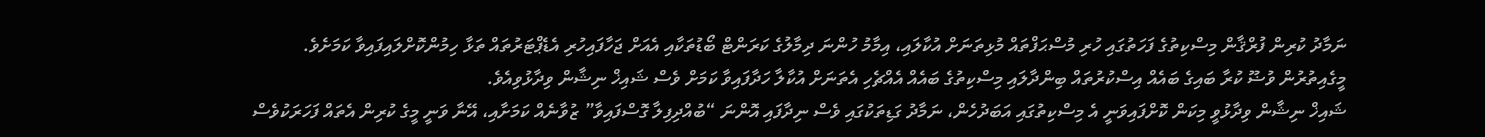ނަމާދު ކުރިން ފުރްޤާން މިސްކިތުގެ ފަހަތުގައި ހުރި މުސްޙަފްތައް މުޅިތަނަށް އުކާލައި، އިމާމު ހުންނަ ދިމާލުގެ ކަރަންޓް ބޯޑުތަކާއި އެއަށް ޖަހާފައިހުރި އެޑެޕްޓަރުތައް ތަޅާ ހިމުންކޮށްލައިފައިވާ ކަމަށެވެ.
މީގެއިތުރުން ވުޟޫ ކުރާ ބައިގެ ބައެއް އިސްކުރުތައް ބިންދާލައި މިސްކިތުގެ ބައެއް އެއްޗެހި އެތަނަށް އުކާލާ ހަދާފައިވާ ކަމަށް ވެސް ޝައިޚް ނިޝާން ވިދާޅުވިއެވެ.
ޝައިޚް ނިޝާން ވިދާޅުވީ މިކަން ކޮށްފައިވަނީ އެ މިސްކިތުގައި އަބަދުހެން، ނަމާދު ގަޑިތަކުގައި ވެސް ނިދާފައި އޮންނަ “ބުއްދިފިލާ ގޮސްފައިވާ” ޒުވާނެއް ކަމަށާއި، އޭނާ ވަނީ މީގެ ކުރިން އެތައް ފަހަރަކުވެސް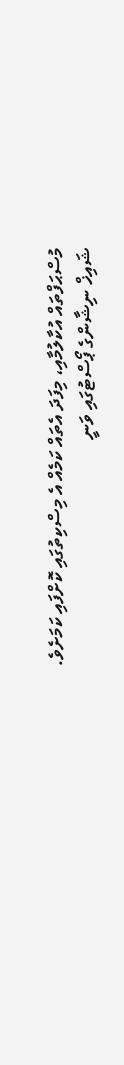މުސްޙަފްތައް އުކާލުމާއި، މިފަދަ އެތައް ކަމެއް އެ މިސްކިތުގައި ކޮށްފައި ކަމަށެވެ.
ޝައިޚް ނިޝާންގެ ޕޯސްޓުގައި ވަނީ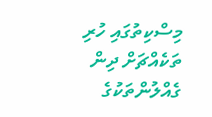މިސްކިތުގައި ހުރި ތަކެއްޗަށް ދިން ގެއްލުންތަކުގެ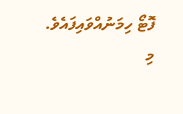ފޮޓޯ ހިމަނުއްވައިފައެވެ.
މި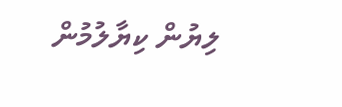ލިޔުން ކިޔާލުމުން